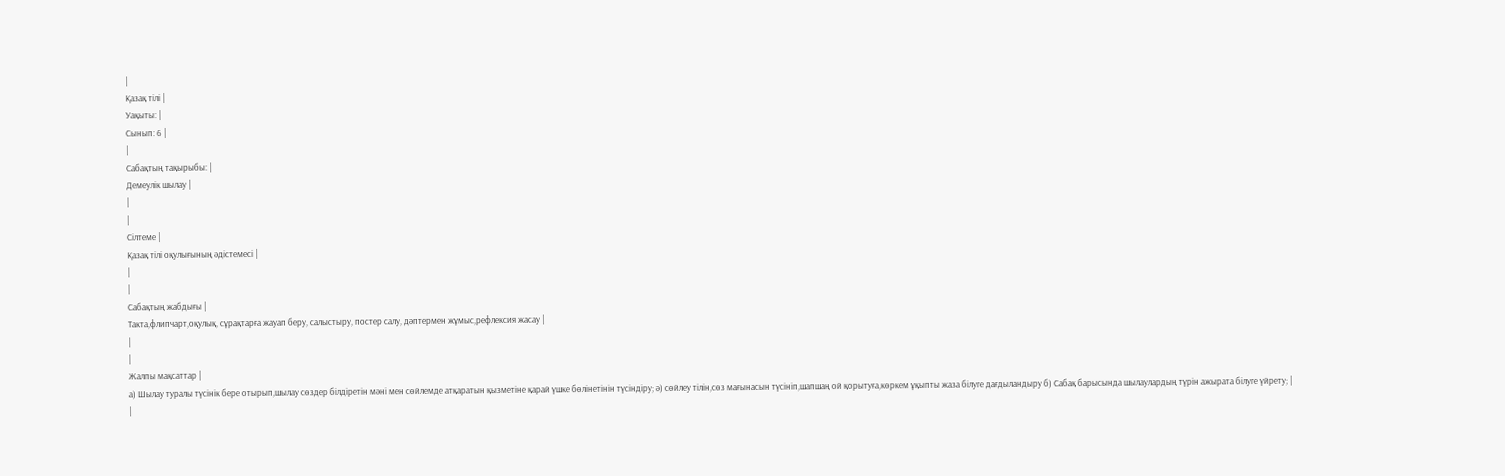|
Қазақ тілі |
Уақыты: |
Сынып: 6 |
|
Сабақтың тақырыбы: |
Демеулік шылау |
|
|
Сілтеме |
Қазақ тілі оқулығының әдістемесі |
|
|
Сабақтың жабдығы |
Такта,флипчарт,оқулық, сұрақтарға жауап беру, салыстыру, постер салу, дәптермен жұмыс,рефлексия жасау |
|
|
Жалпы мақсаттар |
а) Шылау туралы түсінік бере отырып,шылау сөздер білдіретін мәні мен сөйлемде атқаратын қызметіне қарай үшке бөлінетінін түсіндіру; ә) сөйлеу тілін,сөз мағынасын түсініп,шапшаң ой қорытуға,көркем ұқыпты жаза білуге дағдыландыру б) Сабақ барысында шылаулардың түрін ажырата білуге үйрету; |
|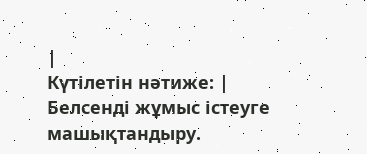|
Күтілетін нәтиже: |
Белсенді жұмыс істеуге машықтандыру.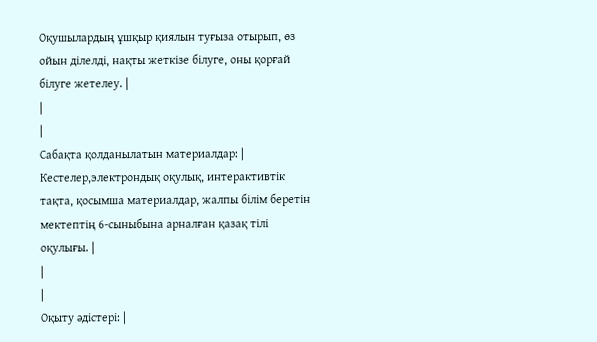Оқушылардың ұшқыр қиялын туғыза отырып, өз ойын ділелді, нақты жеткізе білуге, оны қорғай білуге жетелеу. |
|
|
Сабақта қолданылатын материалдар: |
Кестелер,электрондық оқулық, интерактивтік тақта, қосымша материалдар, жалпы білім беретін мектептің 6-сыныбына арналған қазақ тілі оқулығы. |
|
|
Оқыту әдістері: |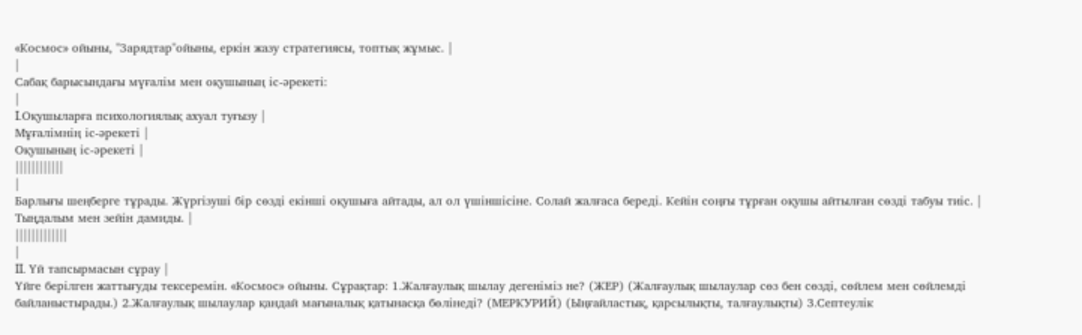«Космос» ойыны, "Зарядтар"ойыны, еркін жазу стратегиясы, топтық жұмыс. |
|
Сабақ барысындағы мүғалім мен оқушының іс-әрекеті:
|
I.Оқушыларға психологиялық ахуал туғызу |
Мұғалімнің іс-әрекеті |
Оқушының іс-әрекеті |
||||||||||||
|
Барлығы шеңберге тұрады. Жүргізуші бір сөзді екінші оқушыға айтады, ал ол үшіншісіне. Солай жалғаса береді. Кейін соңғы тұрған оқушы айтылған сөзді табуы тиіс. |
Тыңдалым мен зейін дамиды. |
|||||||||||||
|
II. Үй тапсырмасын сұрау |
Үйге берілген жаттығуды тексеремін. «Космос» ойыны. Сұрақтар: 1.Жалғаулық шылау дегеніміз не? (ЖЕР) (Жалғаулық шылаулар сөз бен сөзді, сөйлем мен сөйлемді байланыстырады.) 2.Жалғаулық шылаулар қандай мағыналық қатынасқа бөлінеді? (МЕРКУРИЙ) (Ыңғайластық, қарсылықты, талғаулықты) 3.Септеулік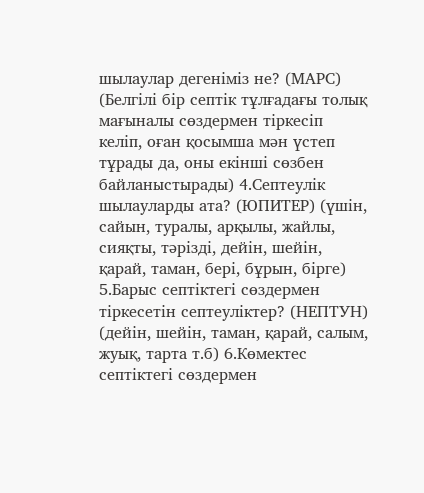шылаулар дегеніміз не? (МАРС) (Белгілі бір септік тұлғадағы толық мағыналы сөздермен тіркесіп келіп, оған қосымша мән үстеп тұрады да, оны екінші сөзбен байланыстырады) 4.Септеулік шылауларды ата? (ЮПИТЕР) (үшін, сайын, туралы, арқылы, жайлы, сияқты, тәрізді, дейін, шейін, қарай, таман, бері, бұрын, бірге) 5.Барыс септіктегі сөздермен тіркесетін септеуліктер? (НЕПТУН) (дейін, шейін, таман, қарай, салым, жуық, тарта т.б) 6.Көмектес септіктегі сөздермен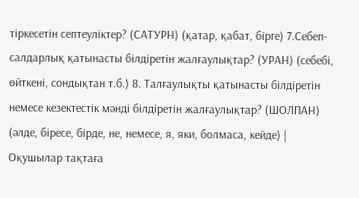тіркесетін септеуліктер? (САТУРН) (қатар, қабат, бірге) 7.Себеп-салдарлық қатынасты білдіретін жалғаулықтар? (УРАН) (себебі, өйткені, сондықтан т.б.) 8. Талғаулықты қатынасты білдіретін немесе кезектестік мәнді білдіретін жалғаулықтар? (ШОЛПАН) (әлде, біресе, бірде, не, немесе, я, яки, болмаса, кейде) |
Оқушылар тақтаға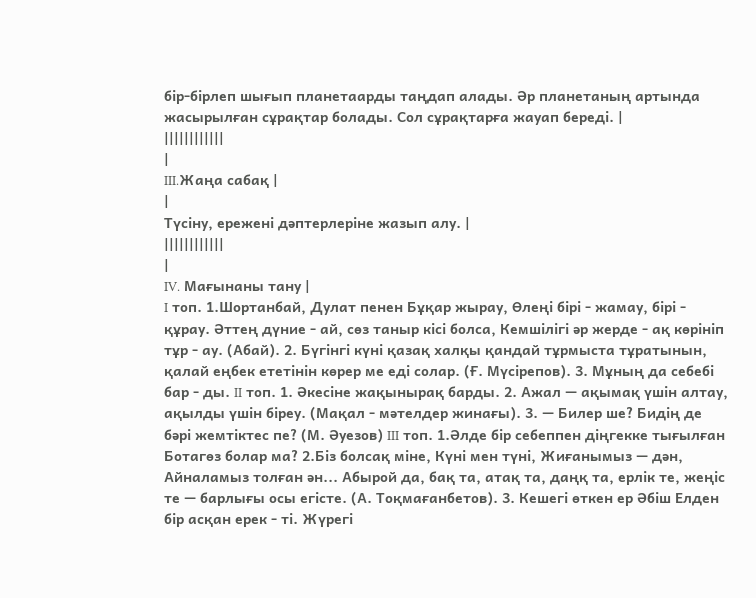бір-бірлеп шығып планетаарды таңдап алады. Әр планетаның артында жасырылған сұрақтар болады. Сол сұрақтарға жауап береді. |
||||||||||||
|
III.Жаңа сабақ |
|
Түсіну, ережені дәптерлеріне жазып алу. |
||||||||||||
|
IV. Мағынаны тану |
I топ. 1.Шортанбай, Дулат пенен Бұқар жырау, Өлеңі бірі - жамау, бірі - құрау. Әттең дүние - ай, сөз таныр кісі болса, Кемшілігі әр жерде - ақ көрініп тұр - ау. (Абай). 2. Бүгінгі күні қазақ халқы қандай тұрмыста тұратынын, қалай еңбек ететінін көрер ме еді солар. (Ғ. Мүсірепов). 3. Мұның да себебі бар - ды. II топ. 1. Әкесіне жақынырақ барды. 2. Ажал — ақымақ үшін алтау, ақылды үшін біреу. (Мақал - мәтелдер жинағы). 3. — Билер ше? Бидің де бәрі жемтіктес пе? (М. Әуезов) III топ. 1.Әлде бір себеппен діңгекке тығылған Ботагөз болар ма? 2.Біз болсақ міне, Күні мен түні, Жиғанымыз — дән, Айналамыз толған ән... Абырой да, бақ та, атақ та, даңқ та, ерлік те, жеңіс те — барлығы осы егісте. (А. Тоқмағанбетов). 3. Кешегі өткен ер Әбіш Елден бір асқан ерек - ті. Жүрегі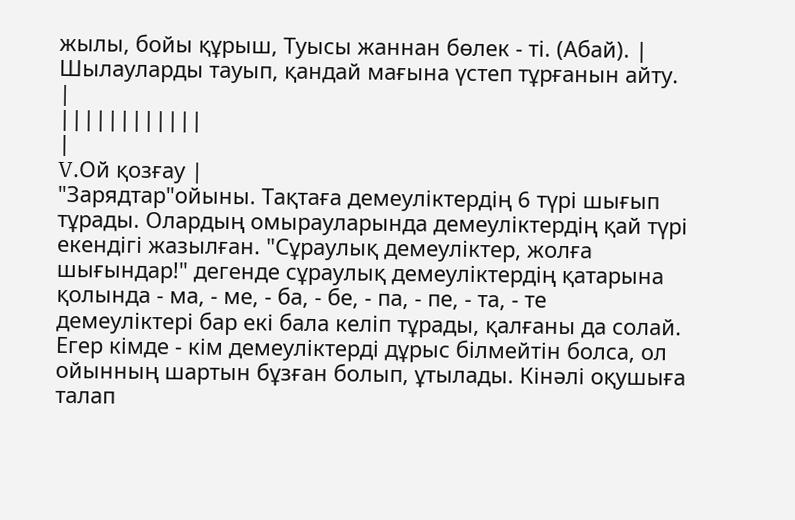жылы, бойы құрыш, Туысы жаннан бөлек - ті. (Абай). |
Шылауларды тауып, қандай мағына үстеп тұрғанын айту. |
||||||||||||
|
V.Ой қозғау |
"Зарядтар"ойыны. Тақтаға демеуліктердің 6 түрі шығып тұрады. Олардың омырауларында демеуліктердің қай түрі екендігі жазылған. "Сұраулық демеуліктер, жолға шығындар!" дегенде сұраулық демеуліктердің қатарына қолында - ма, - ме, - ба, - бе, - па, - пе, - та, - те демеуліктері бар екі бала келіп тұрады, қалғаны да солай. Егер кімде - кім демеуліктерді дұрыс білмейтін болса, ол ойынның шартын бұзған болып, ұтылады. Кінәлі оқушыға талап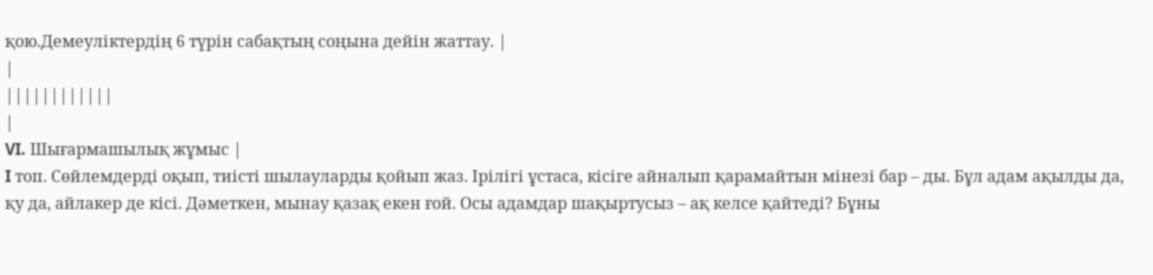қою.Демеуліктердің 6 түрін сабақтың соңына дейін жаттау. |
|
||||||||||||
|
VI. Шығармашылық жұмыс |
I топ. Сөйлемдерді оқып, тиісті шылауларды қойып жаз. Ірілігі ұстаса, кісіге айналып қарамайтын мінезі бар – ды. Бұл адам ақылды да, қу да, айлакер де кісі. Дәметкен, мынау қазақ екен ғой. Осы адамдар шақыртусыз – ақ келсе қайтеді? Бұны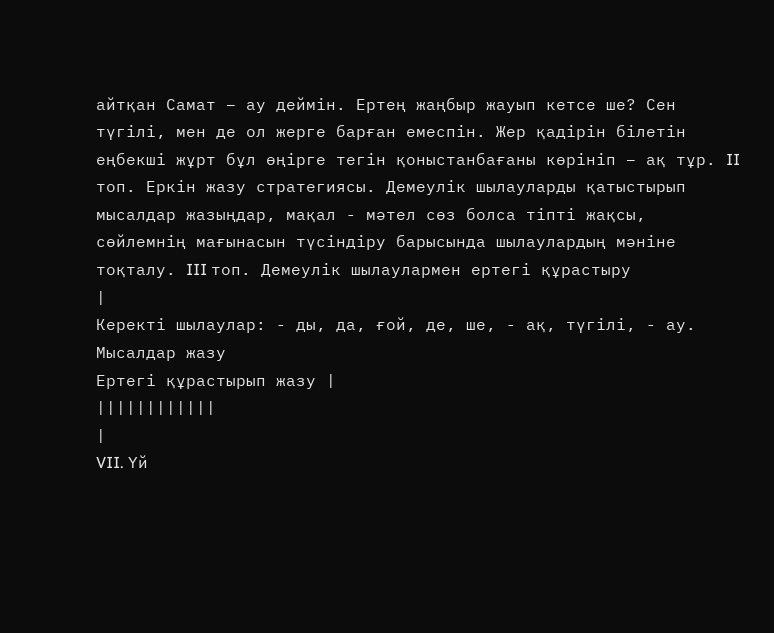айтқан Самат – ау деймін. Ертең жаңбыр жауып кетсе ше? Сен түгілі, мен де ол жерге барған емеспін. Жер қадірін білетін еңбекші жұрт бұл өңірге тегін қоныстанбағаны көрініп – ақ тұр. II топ. Еркін жазу стратегиясы. Демеулік шылауларды қатыстырып мысалдар жазыңдар, мақал - мәтел сөз болса тіпті жақсы, сөйлемнің мағынасын түсіндіру барысында шылаулардың мәніне тоқталу. III топ. Демеулік шылаулармен ертегі құрастыру
|
Керекті шылаулар: - ды, да, ғой, де, ше, - ақ, түгілі, - ау.
Мысалдар жазу
Ертегі құрастырып жазу |
||||||||||||
|
VII. Үй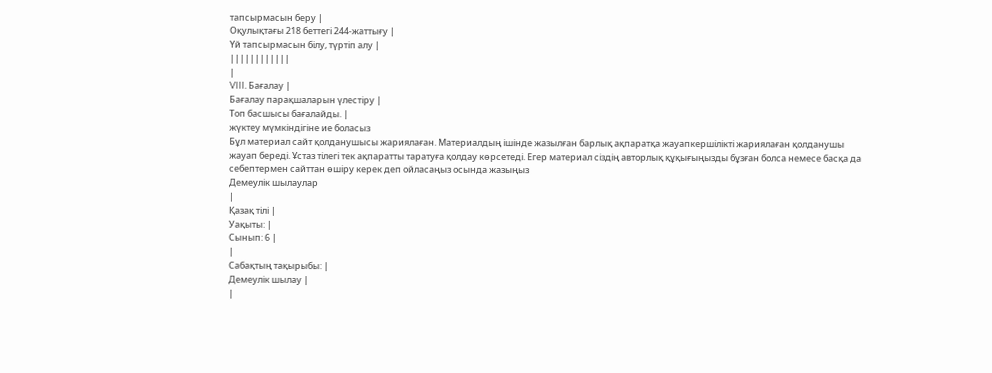тапсырмасын беру |
Оқулықтағы 218 беттегі 244-жаттығу |
Үй тапсырмасын білу, түртіп алу |
||||||||||||
|
VIII. Бағалау |
Бағалау парақшаларын үлестіру |
Топ басшысы бағалайды. |
жүктеу мүмкіндігіне ие боласыз
Бұл материал сайт қолданушысы жариялаған. Материалдың ішінде жазылған барлық ақпаратқа жауапкершілікті жариялаған қолданушы жауап береді. Ұстаз тілегі тек ақпаратты таратуға қолдау көрсетеді. Егер материал сіздің авторлық құқығыңызды бұзған болса немесе басқа да себептермен сайттан өшіру керек деп ойласаңыз осында жазыңыз
Демеулік шылаулар
|
Қазақ тілі |
Уақыты: |
Сынып: 6 |
|
Сабақтың тақырыбы: |
Демеулік шылау |
|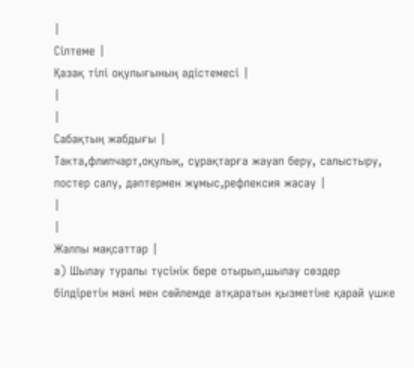|
Сілтеме |
Қазақ тілі оқулығының әдістемесі |
|
|
Сабақтың жабдығы |
Такта,флипчарт,оқулық, сұрақтарға жауап беру, салыстыру, постер салу, дәптермен жұмыс,рефлексия жасау |
|
|
Жалпы мақсаттар |
а) Шылау туралы түсінік бере отырып,шылау сөздер білдіретін мәні мен сөйлемде атқаратын қызметіне қарай үшке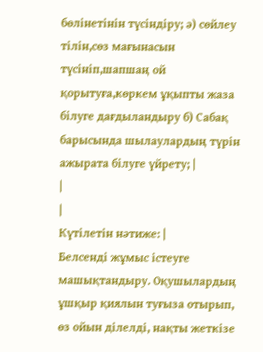бөлінетінін түсіндіру; ә) сөйлеу тілін,сөз мағынасын түсініп,шапшаң ой қорытуға,көркем ұқыпты жаза білуге дағдыландыру б) Сабақ барысында шылаулардың түрін ажырата білуге үйрету; |
|
|
Күтілетін нәтиже: |
Белсенді жұмыс істеуге машықтандыру. Оқушылардың ұшқыр қиялын туғыза отырып, өз ойын ділелді, нақты жеткізе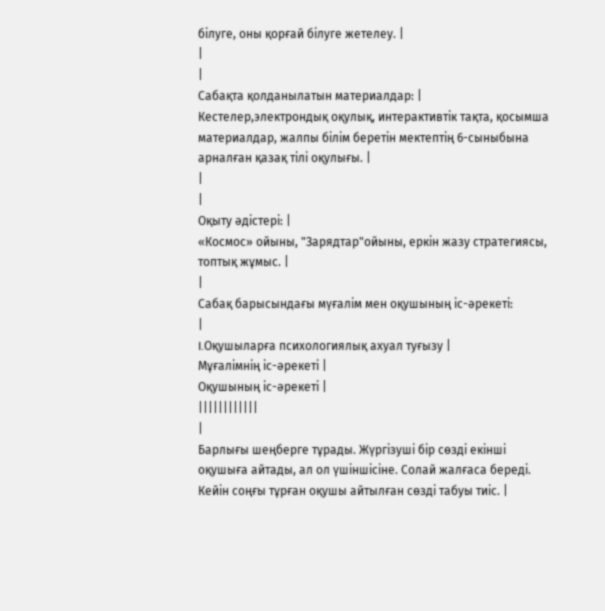білуге, оны қорғай білуге жетелеу. |
|
|
Сабақта қолданылатын материалдар: |
Кестелер,электрондық оқулық, интерактивтік тақта, қосымша материалдар, жалпы білім беретін мектептің 6-сыныбына арналған қазақ тілі оқулығы. |
|
|
Оқыту әдістері: |
«Космос» ойыны, "Зарядтар"ойыны, еркін жазу стратегиясы, топтық жұмыс. |
|
Сабақ барысындағы мүғалім мен оқушының іс-әрекеті:
|
I.Оқушыларға психологиялық ахуал туғызу |
Мұғалімнің іс-әрекеті |
Оқушының іс-әрекеті |
||||||||||||
|
Барлығы шеңберге тұрады. Жүргізуші бір сөзді екінші оқушыға айтады, ал ол үшіншісіне. Солай жалғаса береді. Кейін соңғы тұрған оқушы айтылған сөзді табуы тиіс. |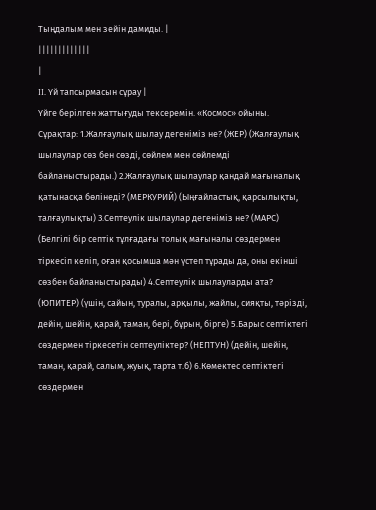Тыңдалым мен зейін дамиды. |
|||||||||||||
|
II. Үй тапсырмасын сұрау |
Үйге берілген жаттығуды тексеремін. «Космос» ойыны. Сұрақтар: 1.Жалғаулық шылау дегеніміз не? (ЖЕР) (Жалғаулық шылаулар сөз бен сөзді, сөйлем мен сөйлемді байланыстырады.) 2.Жалғаулық шылаулар қандай мағыналық қатынасқа бөлінеді? (МЕРКУРИЙ) (Ыңғайластық, қарсылықты, талғаулықты) 3.Септеулік шылаулар дегеніміз не? (МАРС) (Белгілі бір септік тұлғадағы толық мағыналы сөздермен тіркесіп келіп, оған қосымша мән үстеп тұрады да, оны екінші сөзбен байланыстырады) 4.Септеулік шылауларды ата? (ЮПИТЕР) (үшін, сайын, туралы, арқылы, жайлы, сияқты, тәрізді, дейін, шейін, қарай, таман, бері, бұрын, бірге) 5.Барыс септіктегі сөздермен тіркесетін септеуліктер? (НЕПТУН) (дейін, шейін, таман, қарай, салым, жуық, тарта т.б) 6.Көмектес септіктегі сөздермен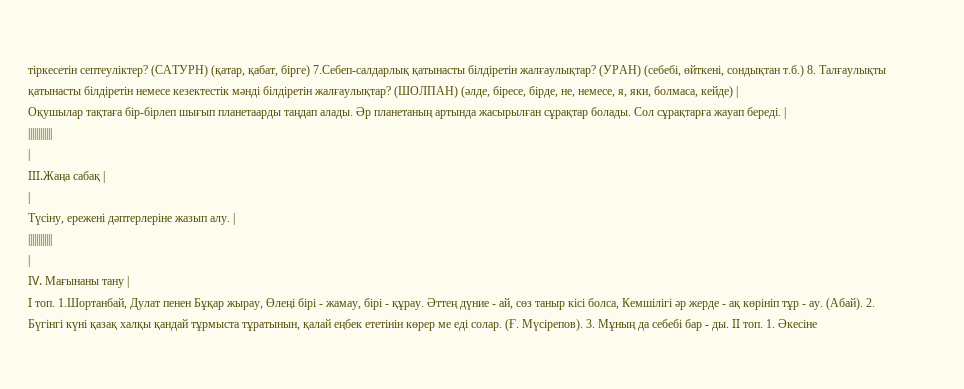тіркесетін септеуліктер? (САТУРН) (қатар, қабат, бірге) 7.Себеп-салдарлық қатынасты білдіретін жалғаулықтар? (УРАН) (себебі, өйткені, сондықтан т.б.) 8. Талғаулықты қатынасты білдіретін немесе кезектестік мәнді білдіретін жалғаулықтар? (ШОЛПАН) (әлде, біресе, бірде, не, немесе, я, яки, болмаса, кейде) |
Оқушылар тақтаға бір-бірлеп шығып планетаарды таңдап алады. Әр планетаның артында жасырылған сұрақтар болады. Сол сұрақтарға жауап береді. |
||||||||||||
|
III.Жаңа сабақ |
|
Түсіну, ережені дәптерлеріне жазып алу. |
||||||||||||
|
IV. Мағынаны тану |
I топ. 1.Шортанбай, Дулат пенен Бұқар жырау, Өлеңі бірі - жамау, бірі - құрау. Әттең дүние - ай, сөз таныр кісі болса, Кемшілігі әр жерде - ақ көрініп тұр - ау. (Абай). 2. Бүгінгі күні қазақ халқы қандай тұрмыста тұратынын, қалай еңбек ететінін көрер ме еді солар. (Ғ. Мүсірепов). 3. Мұның да себебі бар - ды. II топ. 1. Әкесіне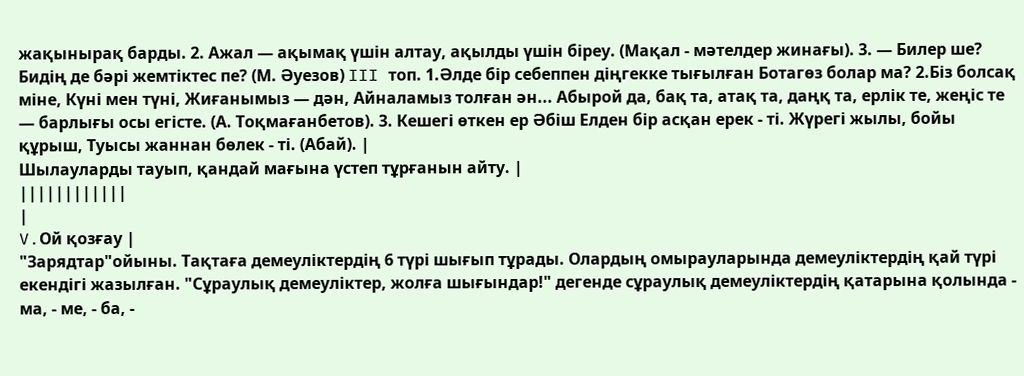жақынырақ барды. 2. Ажал — ақымақ үшін алтау, ақылды үшін біреу. (Мақал - мәтелдер жинағы). 3. — Билер ше? Бидің де бәрі жемтіктес пе? (М. Әуезов) III топ. 1.Әлде бір себеппен діңгекке тығылған Ботагөз болар ма? 2.Біз болсақ міне, Күні мен түні, Жиғанымыз — дән, Айналамыз толған ән... Абырой да, бақ та, атақ та, даңқ та, ерлік те, жеңіс те — барлығы осы егісте. (А. Тоқмағанбетов). 3. Кешегі өткен ер Әбіш Елден бір асқан ерек - ті. Жүрегі жылы, бойы құрыш, Туысы жаннан бөлек - ті. (Абай). |
Шылауларды тауып, қандай мағына үстеп тұрғанын айту. |
||||||||||||
|
V.Ой қозғау |
"Зарядтар"ойыны. Тақтаға демеуліктердің 6 түрі шығып тұрады. Олардың омырауларында демеуліктердің қай түрі екендігі жазылған. "Сұраулық демеуліктер, жолға шығындар!" дегенде сұраулық демеуліктердің қатарына қолында - ма, - ме, - ба, -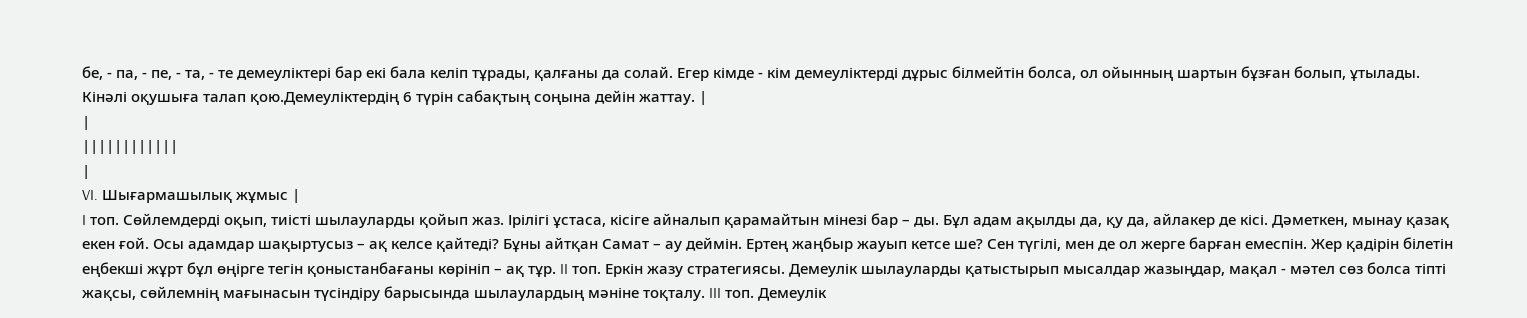бе, - па, - пе, - та, - те демеуліктері бар екі бала келіп тұрады, қалғаны да солай. Егер кімде - кім демеуліктерді дұрыс білмейтін болса, ол ойынның шартын бұзған болып, ұтылады. Кінәлі оқушыға талап қою.Демеуліктердің 6 түрін сабақтың соңына дейін жаттау. |
|
||||||||||||
|
VI. Шығармашылық жұмыс |
I топ. Сөйлемдерді оқып, тиісті шылауларды қойып жаз. Ірілігі ұстаса, кісіге айналып қарамайтын мінезі бар – ды. Бұл адам ақылды да, қу да, айлакер де кісі. Дәметкен, мынау қазақ екен ғой. Осы адамдар шақыртусыз – ақ келсе қайтеді? Бұны айтқан Самат – ау деймін. Ертең жаңбыр жауып кетсе ше? Сен түгілі, мен де ол жерге барған емеспін. Жер қадірін білетін еңбекші жұрт бұл өңірге тегін қоныстанбағаны көрініп – ақ тұр. II топ. Еркін жазу стратегиясы. Демеулік шылауларды қатыстырып мысалдар жазыңдар, мақал - мәтел сөз болса тіпті жақсы, сөйлемнің мағынасын түсіндіру барысында шылаулардың мәніне тоқталу. III топ. Демеулік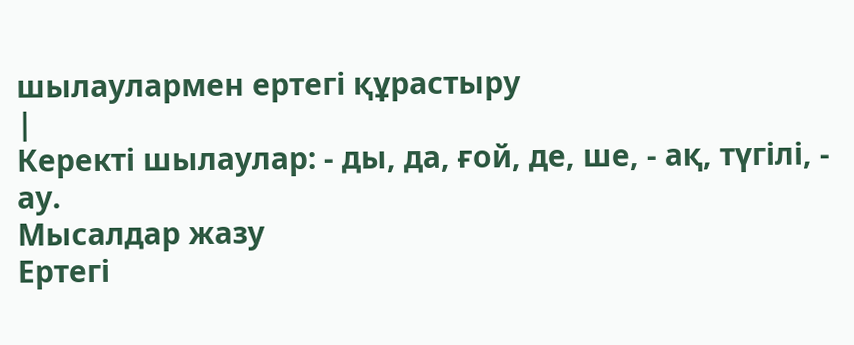шылаулармен ертегі құрастыру
|
Керекті шылаулар: - ды, да, ғой, де, ше, - ақ, түгілі, - ау.
Мысалдар жазу
Ертегі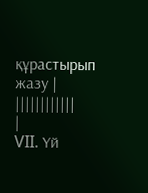құрастырып жазу |
||||||||||||
|
VII. Үй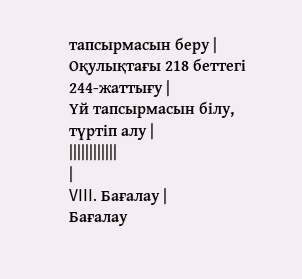тапсырмасын беру |
Оқулықтағы 218 беттегі 244-жаттығу |
Үй тапсырмасын білу, түртіп алу |
||||||||||||
|
VIII. Бағалау |
Бағалау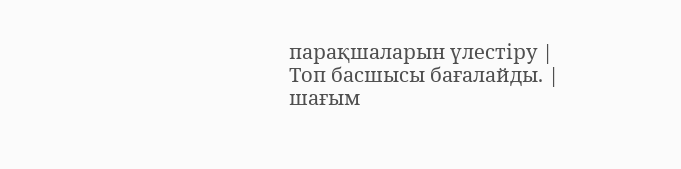парақшаларын үлестіру |
Топ басшысы бағалайды. |
шағым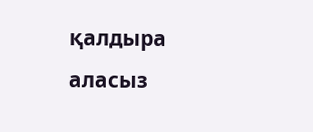қалдыра аласыз